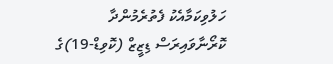ހަލުވިކަމާއެކު ފެތުރެމުންދާ ކޮރޯނާވައިރަސް ޑިޒީޒް (ކޮވިޑް-19)ގެ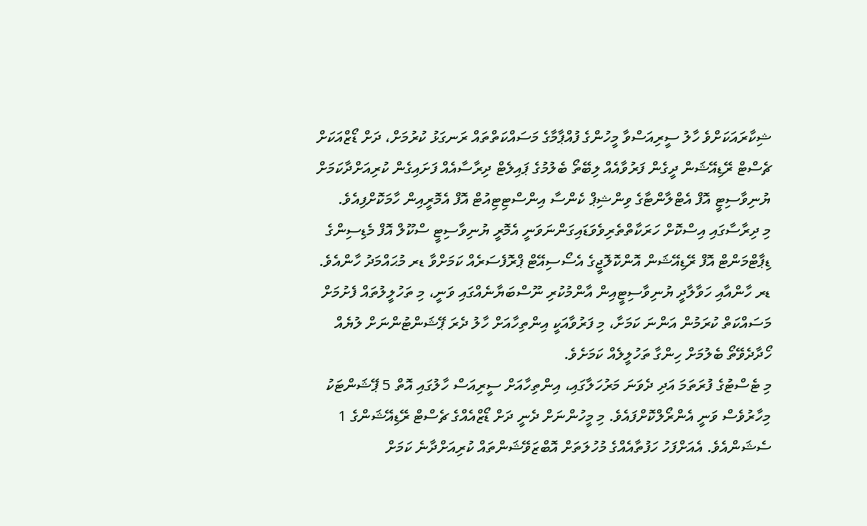ޝިކާރައަކަށްވެ ހާލު ސީރިއަސްވާ މީހުންގެ ފުއްޕާމާގެ މަސައްކަތްތައް ރަނގަޅު ކުރުމަށް، ދަށް ޑޯޒްއަކަށް ޗެސްޓް ރޭޑިއޭޝަން ދީގެން ފަރުވާއެއް ލިބޭތޯ ބެލުމުގެ ޕައިލެޓް ދިރާސާއެއް ފަށައިގެން ކުރިއަށްދާކަމަށް ޔުނިވާސިޓީ އޮފް އެޓްލާންޓާގެ ވިންޝިޕް ކެންސާ އިންސްޓިޓިއުޓް އޮފް އެމޮރީއިން ހާމަކޮށްފިއެވެ.
މި ދިރާސާގައި އިސްކޮށް ހަރަކާތްތެރިވެވަޑައިގަންނަވަނީ އެމޮރީ ޔުނިވާސިޓީ ސްކޫލް އޮފް މެޑިސިންގެ ޑިޕާޓްމަންޓް އޮފް ރޭޑިއޭޝަން އޮންކޮލޮޖީގެ އެސޯސިއޭޓް ޕްރޮފެސަރެއް ކަމަށްވާ ޑރ މުޙައްމަދު ހާންއެވެ. ޑރ ހާންއާއި ހަވާލާދީ ޔުނިވާސިޓީއިން އާންމުކުރި ނޫސްބަޔާނެއްގައި ވަނީ، މި ތަހުލީލުތައް ފެށުމަށް މަސައްކަތް ކުރަމުން އަންނަ ކަމަށާ، މި ފަރުވާއަކީ އިންތިހާއަށް ހާލު ދެރަ ޕޭޝަންޓުންނަށް ލުޔެއް ހޯދާދެވޭތޯ ބެލުމަށް ހިންގާ ތަހުލީލެއް ކަމަށެވެ.
މި ޓެސްޓުގެ ފުރަތަމަ އަދި ދެވަނަ މަރުހަލާގައި، އިންތިހާއަށް ސީރިއަސް ހާލުގައި އޮތް 5 ޕޭޝަންޓަކު މިހާރުވެސް ވަނީ އެންރޯލްކޮށްފައެވެ. މި މީހުންނަށް ދެނީ ދަށް ޑޯޒްއެއްގެ ޗެސްޓް ރޭޑިއޭޝަންގެ 1 ސެޝަންއެވެ. އެއަށްފަހު ހަފުތާއެއްގެ މުހުލަތަށް އޮބްޒަވޭޝަންތައް ކުރިއަށްދާނެ ކަމަށް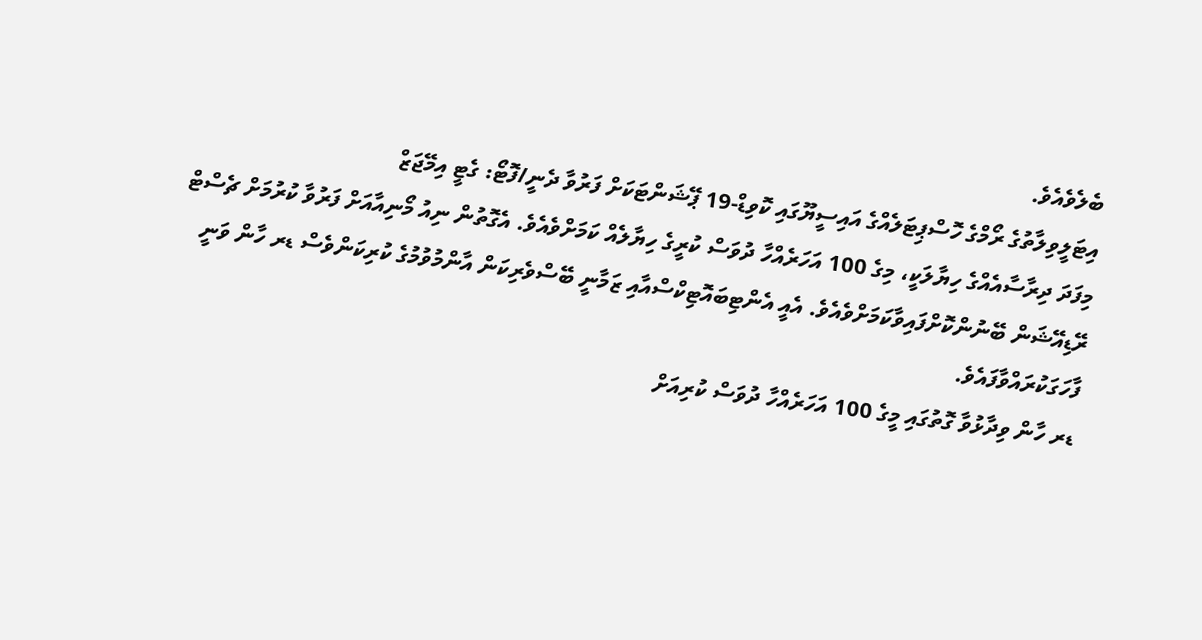ބެލެވެއެވެ.
އިޓަލީވިލާތުގެ ރޯމްގެ ހޮސްޕިޓަލެއްގެ އައިސީޔޫގައި ކޮވިޑް-19 ޕޭޝަންޓަކަށް ފަރުވާ ދެނީ/ފޮޓޯ: ގެޓީ އިމޭޖަޒް
މިފަދަ ދިރާސާއެއްގެ ހިޔާލަކީ، މިގެ 100 އަހަރެއްހާ ދުވަސް ކުރީގެ ހިޔާލެއް ކަމަށްވެއެވެ. އެގޮތުން ނިއު މޯނިއާއަށް ފަރުވާ ކުރުމަށް ޗެސްޓް ރޭޑިއޭޝަން ބޭނުންކޮށްފައިވާކަމަށްވެއެވެ. އެއީ އެންޓިބައޮޓިކްސްއާއި ޒަމާނީ ބޭސްވެރިކަން އާންމުވުމުގެ ކުރިކަންވެސް ޑރ ހާން ވަނީ ފާހަގަކުރައްވާފައެވެ.
ޑރ ހާން ވިދާޅުވާ ގޮތުގައި މީގެ 100 އަހަރެއްހާ ދުވަސް ކުރިއަށް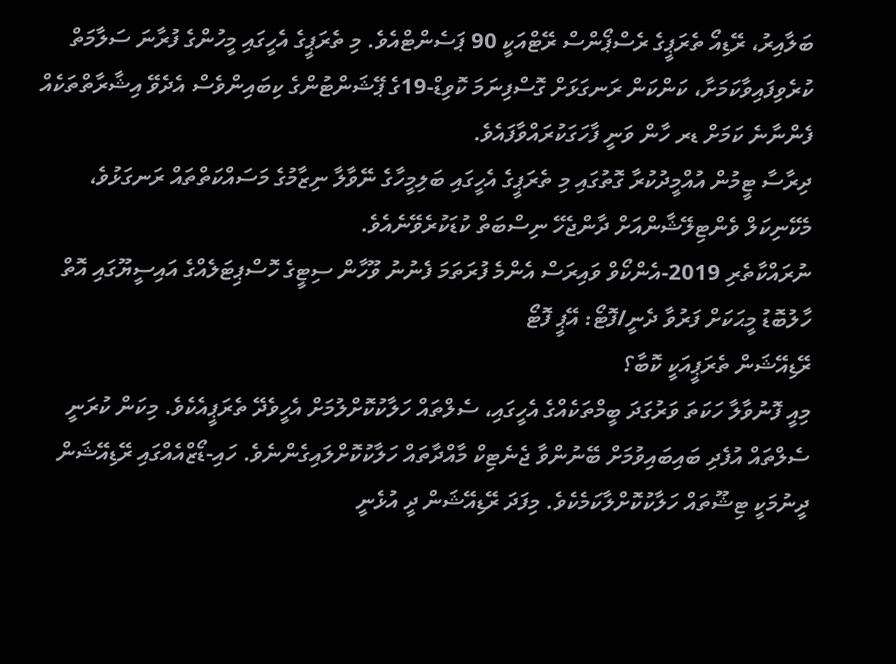ބަލާއިރު، ރޭޑިއޯ ތެރަޕީގެ ރެސްޕޯންސް ރޭޓްއަކީ 90 ޕަސެންޓްއެވެ. މި ތެރަޕީގެ އެހީގައި މީހުންގެ ފުރާނަ ސަލާމަތް ކުރެވިފައިވާކަމަށާ، ކަންކަން ރަނގަޅަށް ގޮސްފިނަމަ ކޮވިޑް-19ގެ ޕޭޝަންޓުންގެ ކިބައިންވެސް އެދެވޭ އިޝާރާތްތަކެއް ފެންނާނެ ކަމަށް ޑރ ހާން ވަނީ ފާހަގަކުރައްވާފައެވެ.
ދިރާސާ ޓީމުން އުއްމީދުކުރާ ގޮތުގައި މި ތެރަޕީގެ އެހީގައި ބަލިމީހާގެ ނޭވާލާ ނިޒާމުގެ މަސައްކަތްތައް ރަނގަޅުވެ، މެކޭނިކަލް ވެންޓިލޭޝާންއަށް ދާންޖެހޭ ނިސްބަތް ކުޑަކުރެވޭނެއެވެ.
ނުރައްކާތެރި 2019-އެންކޯވް ވައިރަސް އެންމެ ފުރަތަމަ ފެނުނު ވޫހާން ސިޓީގެ ހޮސްޕިޓަލެއްގެ އައިސީޔޫގައި އޮތް ހާލުބޮޑު މީޙަކަށް ފަރުވާ ދެނީ/ފޮޓޯ: އޭޕީ ފޮޓޯ
ރޭޑިއޭޝަން ތެރަޕީއަކީ ކޮބާ؟
މިއީ ފޮނުވާލާ ހަކަތަ ވަރުގަދަ ބީމްތަކެއްގެ އެހީގައި، ސެލްތައް ހަލާކުކޮށްލުމަށް އެހީވެދޭ ތެރަޕީއެކެވެ. މިކަން ކުރަނީ ސެލްތައް އުފެދި ބައިބައިވުމަށް ބޭނުންވާ ޖެނެޓިކް މާއްދާތައް ހަލާކުކޮށްލައިގެންނެވެ. ހައި-ޑޯޒްއެއްގައި ރޭޑިއޭޝަން ދީނުމަކީ ޓިޝޫތައް ހަލާކުކޮށްލާކަމެކެވެ. މިފަދަ ރޭޑިއޭޝަން ދީ އުޅެނީ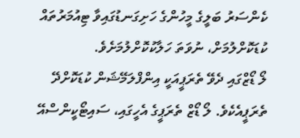ކެންސަރު ބަލީގެ މީހުންގެ ހަށިގަނޑުގައިވާ ޓިއުމަރުތައް ކުޑަކޮށްލުމަށް، ނުވަތަ ހަލާކުކޮށްލުމަށެވެ.
ލޯ ޑޯޒްގައި ދެވޭ ތެރަޕީއަކީ އިންފްލަމޭޝަން ކުޑަކޮށްދޭ ތެރަޕީއެކެވެ. ލޯ ޑޯޒް ތެރަޕީގެ އެހީގައި، ސައިޓޯކީންސްއޭ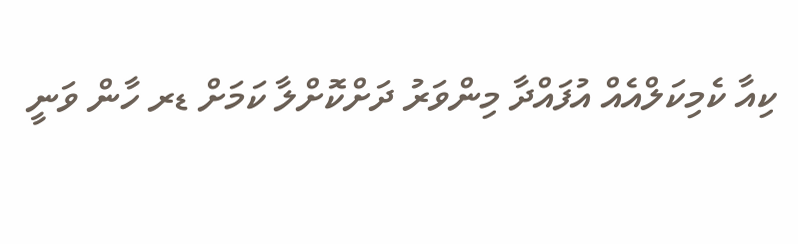ކިއާ ކެމިކަލްއެއް އުފައްދާ މިންވަރު ދަށްކޮށްލާ ކަމަށް ޑރ ހާން ވަނީ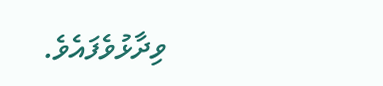ވިދާޅުވެފައެވެ.